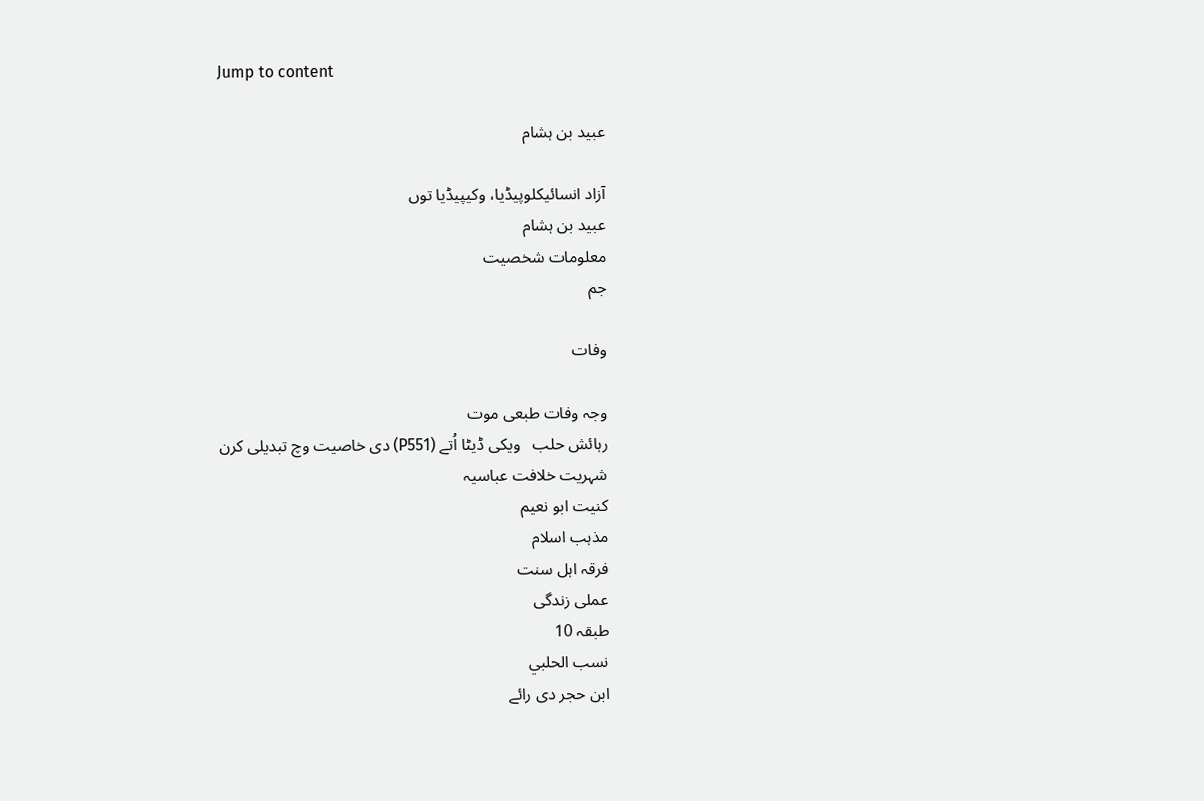Jump to content

عبید بن ہشام

آزاد انسائیکلوپیڈیا، وکیپیڈیا توں
عبید بن ہشام
معلومات شخصیت
جم

وفات

وجہ وفات طبعی موت
رہائش حلب   ویکی ڈیٹا اُتے (P551) دی خاصیت وچ تبدیلی کرن
شہریت خلافت عباسیہ
کنیت ابو نعیم
مذہب اسلام
فرقہ اہل سنت
عملی زندگی
طبقہ 10
نسب الحلبي
ابن حجر دی رائے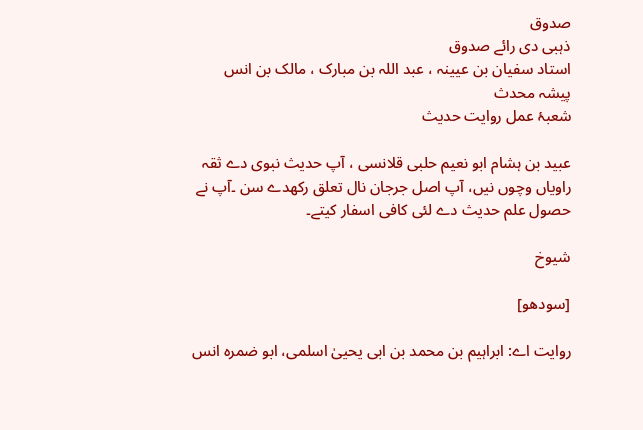صدوق
ذہبی دی رائے صدوق
استاد سفیان بن عیینہ ، عبد اللہ بن مبارک ، مالک بن انس
پیشہ محدث
شعبۂ عمل روایت حدیث

عبید بن ہشام ابو نعیم حلبی قلانسی ، آپ حدیث نبوی دے ثقہ راویاں وچوں نيں، آپ اصل جرجان نال تعلق رکھدے سن ۔آپ نے حصول علم حدیث دے لئی کافی اسفار کيتے۔

شیوخ

[سودھو]

روایت اے: ابراہیم بن محمد بن ابی یحییٰ اسلمی، ابو ضمرہ انس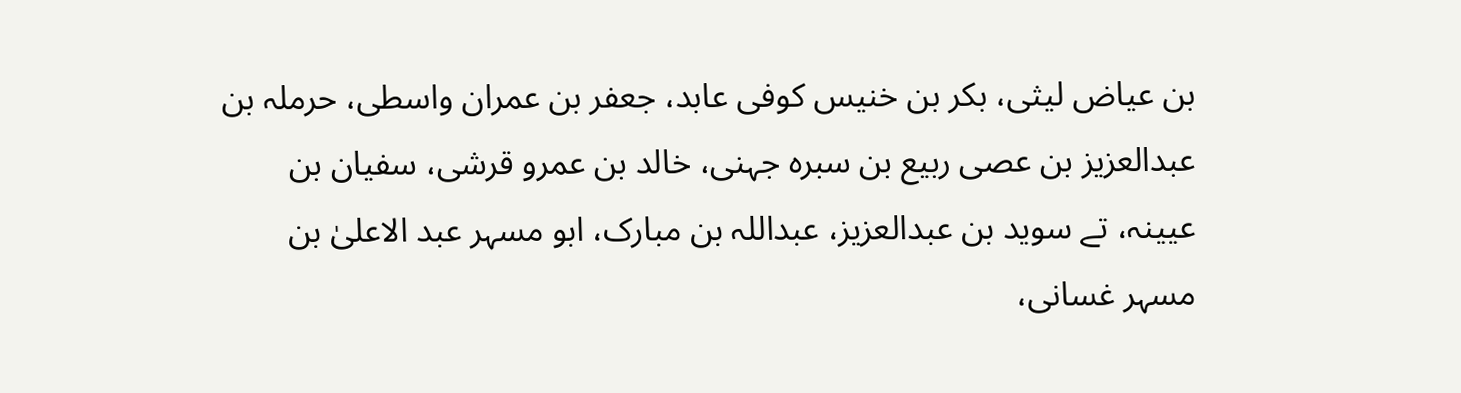بن عیاض لیثی، بکر بن خنیس کوفی عابد، جعفر بن عمران واسطی، حرملہ بن عبدالعزیز بن عصی ربیع بن سبرہ جہنی، خالد بن عمرو قرشی، سفیان بن عیینہ، تے سوید بن عبدالعزیز، عبداللہ بن مبارک، ابو مسہر عبد الاعلیٰ بن مسہر غسانی،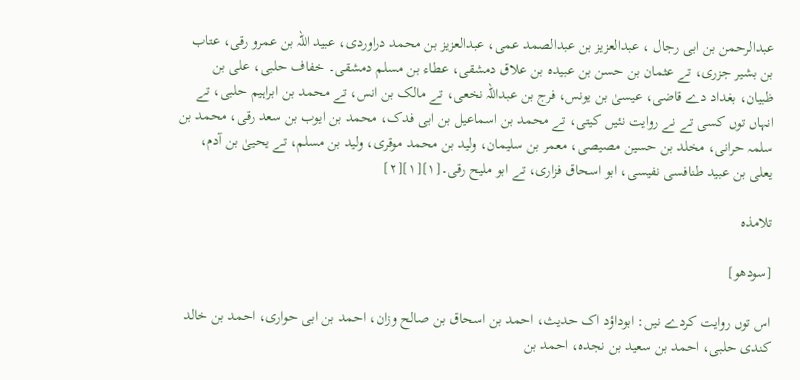عبدالرحمن بن ابی رجال ، عبدالعزیز بن عبدالصمد عمی، عبدالعزیز بن محمد دراوردی، عبید اللہ بن عمرو رقی، عتاب بن بشیر جزری، تے عثمان بن حسن بن عبیدہ بن علاق دمشقی، عطاء بن مسلم دمشقی۔ خفاف حلبی، علی بن ظبیان، بغداد دے قاضی، عیسیٰ بن یونس، فرج بن عبداللہ نخعی، تے مالک بن انس، تے محمد بن ابراہیم حلبی، تے انہاں توں کسی تے نے روایت نئيں کيتی، تے محمد بن اسماعیل بن ابی فدک، محمد بن ایوب بن سعد رقی، محمد بن سلمہ حرانی، مخلد بن حسین مصیصی، معمر بن سلیمان، ولید بن محمد موقری، ولید بن مسلم، تے یحییٰ بن آدم، یعلی بن عبید طنافسی نفیسی، ابو اسحاق فزاری، تے ابو ملیح رقی۔[۱][۱][۲]

تلامذہ

[سودھو]

اس توں روایت کردے نيں: ابوداؤد اک حدیث، احمد بن اسحاق بن صالح وزان، احمد بن ابی حواری، احمد بن خالد کندی حلبی، احمد بن سعید بن نجدہ، احمد بن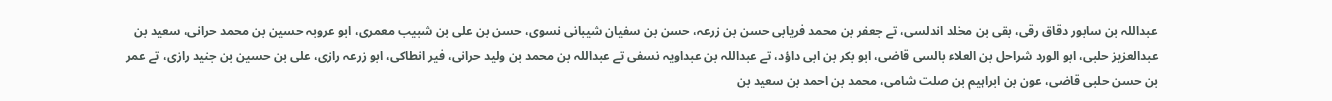عبداللہ بن سابور دقاق رقی، بقی بن مخلد اندلسی، تے جعفر بن محمد فریابی حسن بن زرعہ، حسن بن سفیان شیبانی نسوی، حسن بن علی بن شبیب معمری، ابو عروبہ حسین بن محمد حرانی، سعید بن عبدالعزیز حلبی، ابو الورد شراحل بن العلاء بالسی قاضی، ابو بکر بن ابی داؤد، تے عبداللہ بن عبداویہ نسفی تے عبداللہ بن محمد بن ولید حرانی، فیر انطاکی، ابو زرعہ رازی، علی بن حسین بن جنید رازی، تے عمر بن حسن حلبی قاضی، عون بن ابراہیم بن صلت شامی، محمد بن احمد بن سعید بن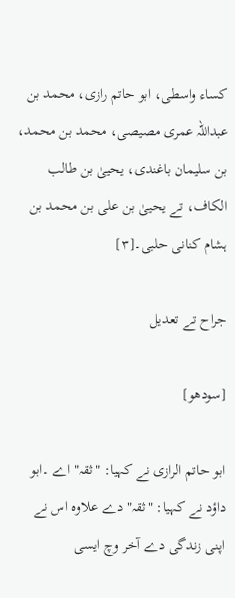کساء واسطی، ابو حاتم رازی، محمد بن عبداللہ عمری مصیصی، محمد بن محمد، بن سلیمان باغندی، یحییٰ بن طالب الکاف، تے یحییٰ بن علی بن محمد بن ہشام کنانی حلبی۔[۳]

جراح تے تعدیل

[سودھو]

ابو حاتم الرازی نے کہیا: "ثقہ" اے ۔ابو داؤد نے کہیا: "ثقہ" دے علاوہ اس نے اپنی زندگی دے آخر وچ ایسی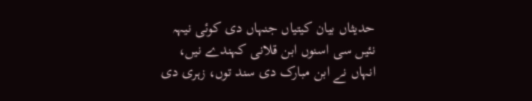حدیثاں بیان کيتياں جنہاں دی کوئی نیہہ نئيں سی اسنوں ابن قلانی کہندے نيں، انہاں نے ابن مبارک دی سند توں، زہری دی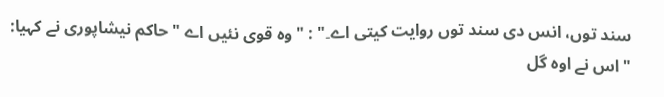سند توں، انس دی سند توں روایت کيتی اے۔" : "وہ قوی نئيں اے " حاکم نیشاپوری نے کہیا: "اس نے اوہ گل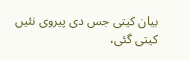بیان کيتی جس دی پیروی نئيں کيتی گئی،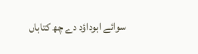سوائے ابوداؤد دے چھ کتاباں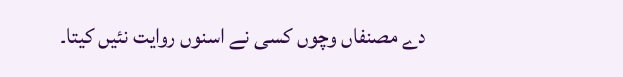دے مصنفاں وچوں کسی نے اسنوں روایت نئيں کيتا۔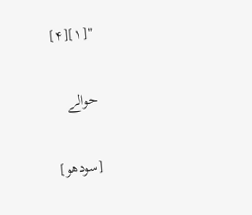"[۱][۴]

حوالے

[سودھو]